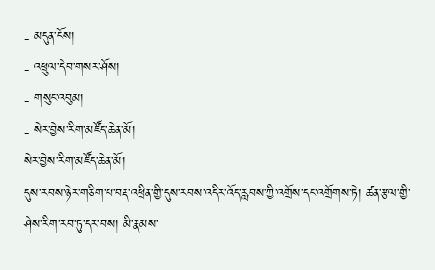- མདུན་ངོས།
- འཕྲུལ་དེབ་གསར་ཤོས།
- གསུང་འབུམ།
- སེར་བྱེས་རིག་མཛོད་ཆེན་མོ།
སེར་བྱེས་རིག་མཛོད་ཆེན་མོ།
དུས་རབས་ཉེར་གཅིག་པ་བརྡ་འཕྲིན་གྱི་དུས་རབས་འདིར་འོད་རླབས་ཀྱི་འགྲོས་དང་འགྲོགས་ཏེ། ཚན་རྩལ་གྱི་ཤེས་རིག་རབ་ཏུ་དར་བས། མི་རྣམས་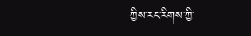ཀྱིས་རང་རིགས་ཀྱི་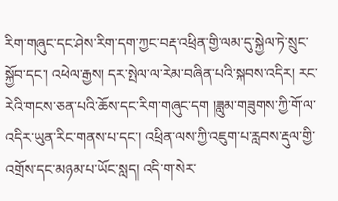རིག་གཞུང་དང་ཤེས་རིག་དག་ཀྱང་བརྡ་འཕྲིན་གྱི་ལམ་དུ་སྐྱེལ་ཏེ་སྲུང་སྐྱོབ་དང་། འཕེལ་རྒྱས། དར་སྤེལ་ལ་རེམ་བཞིན་པའི་སྐབས་འདིར། རང་རེའི་གངས་ཅན་པའི་ཆོས་དང་རིག་གཞུང་དག །ཟླུམ་གཟུགས་ཀྱི་གོ་ལ་འདིར་ཡུན་རིང་གནས་པ་དང་། འཕྲིན་ལས་ཀྱི་འཇུག་པ་རླབས་རྡུལ་གྱི་འགྲོས་དང་མཉམ་པ་ཡོང་སླད། འདི་ག་སེར་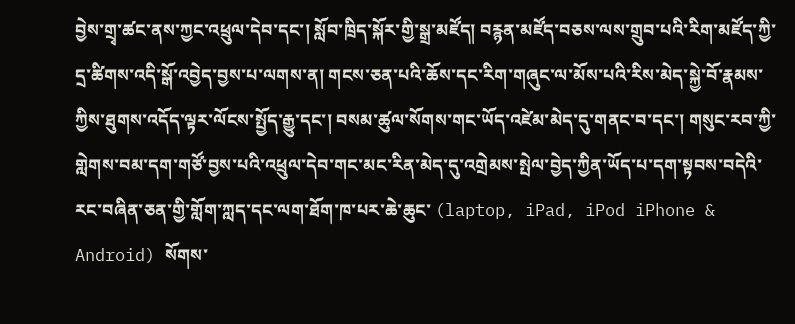བྱེས་གྲྭ་ཚང་ནས་ཀྱང་འཕྲུལ་དེབ་དང་། སློབ་ཁྲིད་སྐོར་གྱི་སྒྲ་མཛོད། བརྙན་མཛོད་བཅས་ལས་གྲུབ་པའི་རིག་མཛོད་ཀྱི་དྲ་ཚིགས་འདི་སྒོ་འབྱེད་བྱས་པ་ལགས་ན། གངས་ཅན་པའི་ཆོས་དང་རིག་གཞུང་ལ་མོས་པའི་རིས་མེད་སྐྱེ་བོ་རྣམས་ཀྱིས་ཐུགས་འདོད་ལྟར་ལོངས་སྤྱོད་རྒྱུ་དང་། བསམ་ཚུལ་སོགས་གང་ཡོད་འཛེམ་མེད་དུ་གནང་བ་དང་། གསུང་རབ་ཀྱི་གླེགས་བམ་དག་གཙོ་བྱས་པའི་འཕྲུལ་དེབ་གང་མང་རིན་མེད་དུ་འགྲེམས་སྤེལ་བྱེད་ཀྱིན་ཡོད་པ་དག་སྟབས་བདེའི་རང་བཞིན་ཅན་གྱི་གློག་ཀླད་དང་ལག་ཐོག་ཁ་པར་ཆེ་ཆུང་ (laptop, iPad, iPod iPhone & Android) སོགས་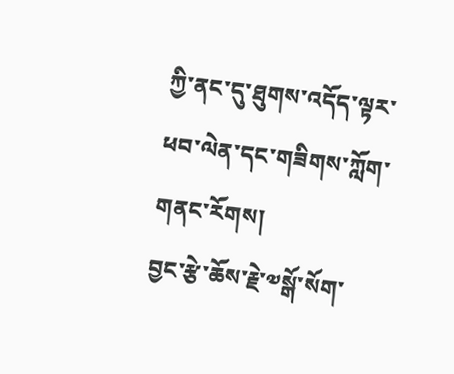ཀྱི་ནང་དུ་ཐུགས་འདོད་ལྟར་ཕབ་ལེན་དང་གཟིགས་ཀློག་གནང་རོགས།
བྱང་རྩེ་ཆོས་རྗེ་༧སྒོ་སོག་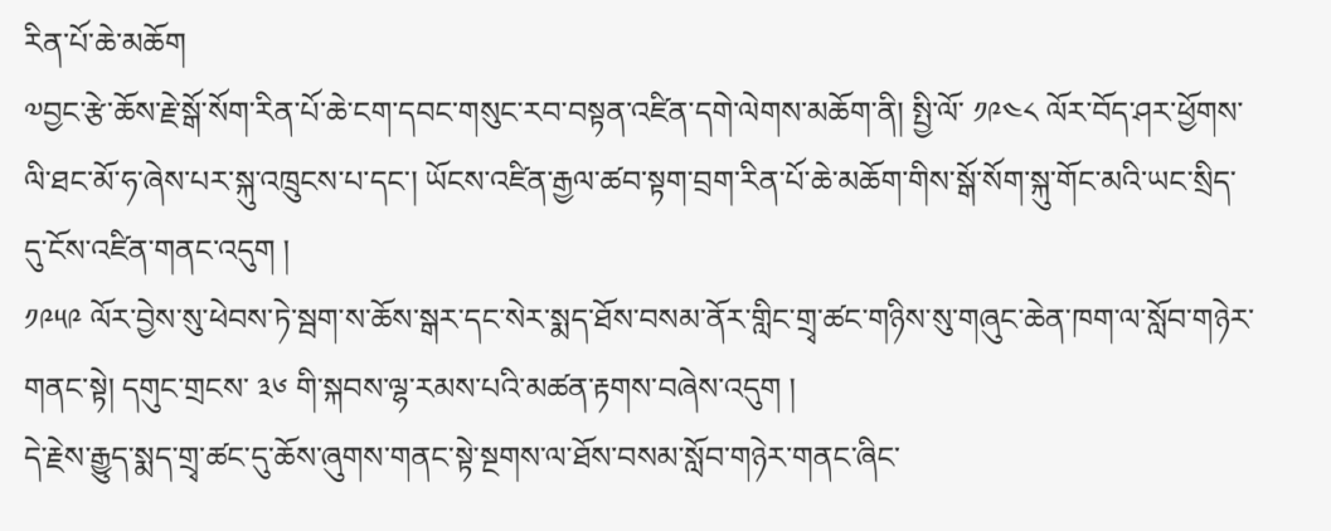རིན་པོ་ཆེ་མཆོག
༧བྱང་རྩེ་ཆོས་རྗེ་སྒོ་སོག་རིན་པོ་ཆེ་ངག་དབང་གསུང་རབ་བསྟན་འཛིན་དགེ་ལེགས་མཆོག་ནི། སྤྱི་ལོ་ ༡༩༤༨ ལོར་བོད་ཤར་ཕྱོགས་ལི་ཐང་མོ་ཧ་ཞེས་པར་སྐུ་འཁྲུངས་པ་དང་། ཡོངས་འཛིན་རྒྱལ་ཚབ་སྟག་བྲག་རིན་པོ་ཆེ་མཆོག་གིས་སྒོ་སོག་སྐུ་གོང་མའི་ཡང་སྲིད་དུ་ངོས་འཛིན་གནང་འདུག །
༡༩༥༩ ལོར་བྱེས་སུ་ཕེབས་ཏེ་སྦག་ས་ཆོས་སྒར་དང་སེར་སྨད་ཐོས་བསམ་ནོར་གླིང་གྲྭ་ཚང་གཉིས་སུ་གཞུང་ཆེན་ཁག་ལ་སློབ་གཉེར་གནང་སྟེ། དགུང་གྲངས་ ༣༦ གི་སྐབས་ལྷ་རམས་པའི་མཚན་རྟགས་བཞེས་འདུག །
དེ་རྗེས་རྒྱུད་སྨད་གྲྭ་ཚང་དུ་ཆོས་ཞུགས་གནང་སྟེ་སྔགས་ལ་ཐོས་བསམ་སློབ་གཉེར་གནང་ཞིང་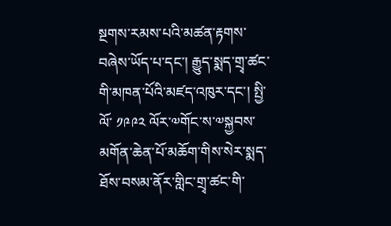སྔགས་རམས་པའི་མཚན་རྟགས་བཞེས་ཡོད་པ་དང་། རྒྱུད་སྨད་གྲྭ་ཚང་གི་མཁན་པོའི་མཛད་འཁུར་དང་། སྤྱི་ལོ་ ༡༩༩༢ ལོར་༧གོང་ས་༧སྐྱབས་མགོན་ཆེན་པོ་མཆོག་གིས་སེར་སྨད་ཐོས་བསམ་ནོར་གླིང་གྲྭ་ཚང་གི་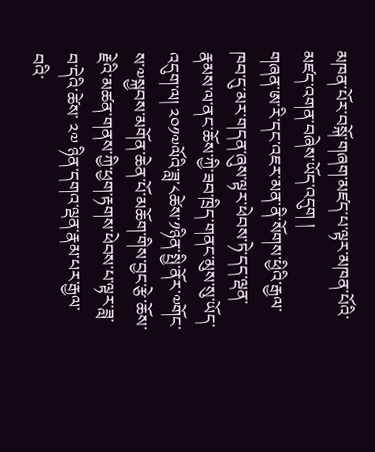མཁན་པོར་བསྐོ་གཞག་མཛད་པ་ལྟར་མཁན་པོའི་མཛད་འགན་བཞེས་ཡོད་འདུག །
གཞན་ཨ་རི་དང་འཇར་མན་ནི་སོགས་ཕྱིའི་རྒྱལ་ཁབ་དུ་མར་གདན་ཞུས་ལྟར་ཕེབས་ཏེ་དད་ལྡན་རྣམས་ལ་ནང་ཆོས་ཀྱི་ཟབ་ཁྲིད་གནང་མུས་སུ་ཡོད་འདུག་ལ། ༢༠༡༧ལོའི་ཟླ་༨ཚེས་༡ཉིན་སྤྱི་ནོར་༧གོང་ས་༧སྐྱབས་མགོན་ཆེན་པོ་མཆོག་གིས་བྱང་རྩེ་ཆོས་རྗེའི་མཚན་གནས་ཀྱི་ཕྱག་རྟགས་ཕེབས་པ་ལྟར་ཟླ་བ་དེའི་ཚེས་ ༢༧ ཉིན་དགའ་ལྡན་རྣམ་པར་རྒྱལ་བའི་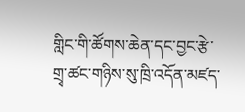གླིང་གི་ཚོགས་ཆེན་དང་བྱང་རྩེ་གྲྭ་ཚང་གཉིས་སུ་ཁྲི་འདོན་མཛད་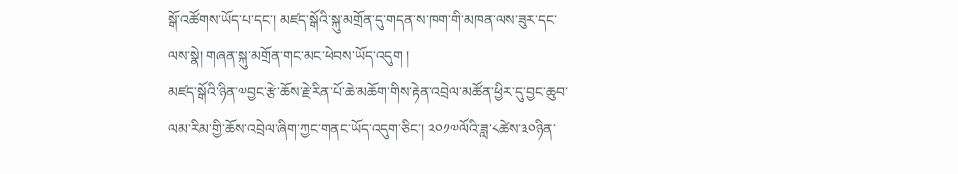སྒོ་འཚོགས་ཡོད་པ་དང་། མཛད་སྒོའི་སྐུ་མགྲོན་དུ་གདན་ས་ཁག་གི་མཁན་ལས་ཟུར་དང་ལས་སྣེ། གཞན་སྐུ་མགྲོན་གང་མང་ཕེབས་ཡོད་འདུག །
མཛད་སྒོའི་ཉིན་༧བྱང་རྩེ་ཆོས་རྗེ་རིན་པོ་ཆེ་མཆོག་གིས་རྟེན་འབྲེལ་མཚོན་ཕྱིར་དུ་བྱང་ཆུབ་ལམ་རིམ་གྱི་ཆོས་འབྲེལ་ཞིག་ཀྱང་གནང་ཡོད་འདུག་ཅིང་། ༢༠༡༧ལོའི་ཟླ་༨ཚེས་༣༠ཉིན་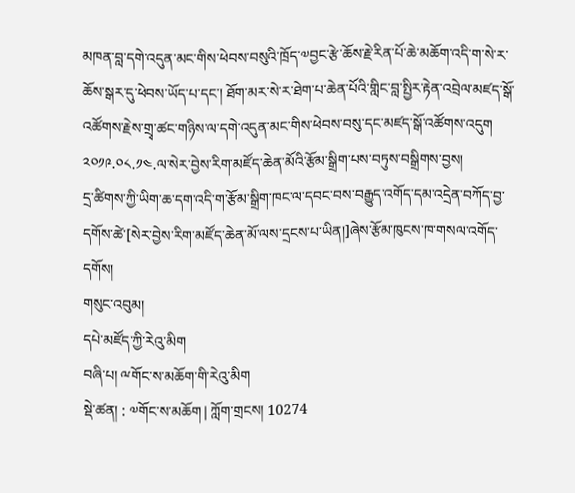མཁན་བླ་དགེ་འདུན་མང་གིས་ཕེབས་བསུའི་ཁྲོད་༧བྱང་རྩེ་ཆོས་རྗེ་རིན་པོ་ཆེ་མཆོག་འདི་ག་སེ་ར་ཆོས་སྒར་དུ་ཕེབས་ཡོད་པ་དང་། ཐོག་མར་སེ་ར་ཐེག་པ་ཆེན་པོའི་གླིང་བླ་སྤྱིར་རྟེན་འབྲེལ་མཛད་སྒོ་འཚོགས་རྗེས་གྲྭ་ཚང་གཉིས་ལ་དགེ་འདུན་མང་གིས་ཕེབས་བསུ་དང་མཛད་སྒོ་འཚོགས་འདུག
༢༠༡༩.༠༨.༡༤.ལ་སེར་བྱེས་རིག་མཛོད་ཆེན་མོའི་རྩོམ་སྒྲིག་པས་བཏུས་བསྒྲིགས་བྱས།
དྲ་ཚིགས་ཀྱི་ཡིག་ཆ་དག་འདི་ག་རྩོམ་སྒྲིག་ཁང་ལ་དབང་བས་བརྒྱུད་འགོད་དམ་འདྲེན་བཀོད་བྱ་དགོས་ཚེ་[སེར་བྱེས་རིག་མཛོད་ཆེན་མོ་ལས་དྲངས་པ་ཡིན།]ཞེས་རྩོམ་ཁུངས་ཁ་གསལ་འགོད་དགོས།
གསུང་འབུམ།
དཔེ་མཛོད་ཀྱི་རེའུ་མིག
བཞི་པ། ྋགོང་ས་མཆོག་གི་རེའུ་མིག
སྡེ་ཚན། : ༧གོང་ས་མཆོག | ཀློག་གྲངས། 10274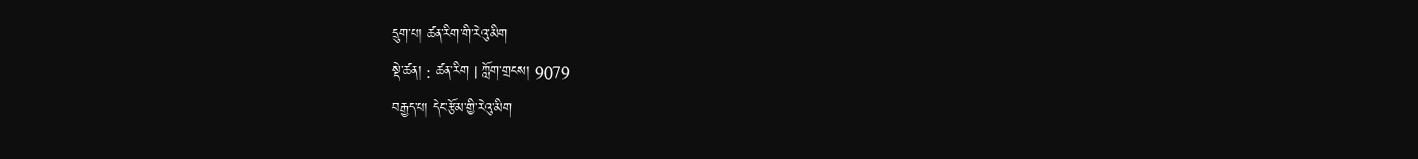དྲུག་པ། ཚན་རིག་གི་རེའུ་མིག
སྡེ་ཚན། : ཚན་རིག | ཀློག་གྲངས། 9079
བརྒྱད་པ། དེང་རྩོམ་གྱི་རེའུ་མིག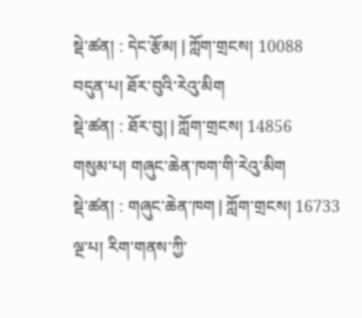སྡེ་ཚན། : དེང་རྩོམ། | ཀློག་གྲངས། 10088
བདུན་པ། ཐོར་བུའི་རེའུ་མིག
སྡེ་ཚན། : ཐོར་བུ། | ཀློག་གྲངས། 14856
གསུམ་པ། གཞུང་ཆེན་ཁག་གི་རེའུ་མིག
སྡེ་ཚན། : གཞུང་ཆེན་ཁག | ཀློག་གྲངས། 16733
ལྔ་པ། རིག་གནས་ཀྱི་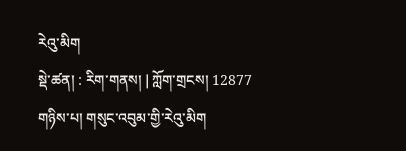རེའུ་མིག
སྡེ་ཚན། : རིག་གནས། | ཀློག་གྲངས། 12877
གཉིས་པ། གསུང་འབུམ་གྱི་རེའུ་མིག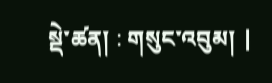སྡེ་ཚན། : གསུང་འབུམ། |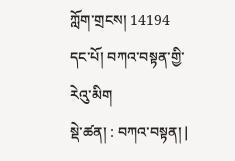ཀློག་གྲངས། 14194
དང་པོ། བཀའ་བསྟན་གྱི་རེའུ་མིག
སྡེ་ཚན། : བཀའ་བསྟན། |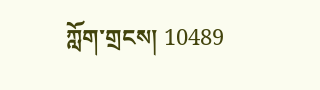ཀློག་གྲངས། 10489